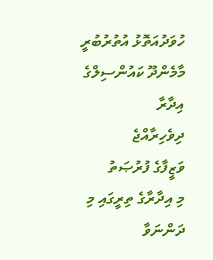ހުވަދުއަތޮޅު އުތުރުބުރީ މާމެންދޫ ކައުންސިލްގެ އިދާރާ
ދިވެހިރާއްޖެ
ވަޒީފާގެ ފުރުޞަތު
މި އިދާރާގެ ތިރީގައި މި ދަންނަވާ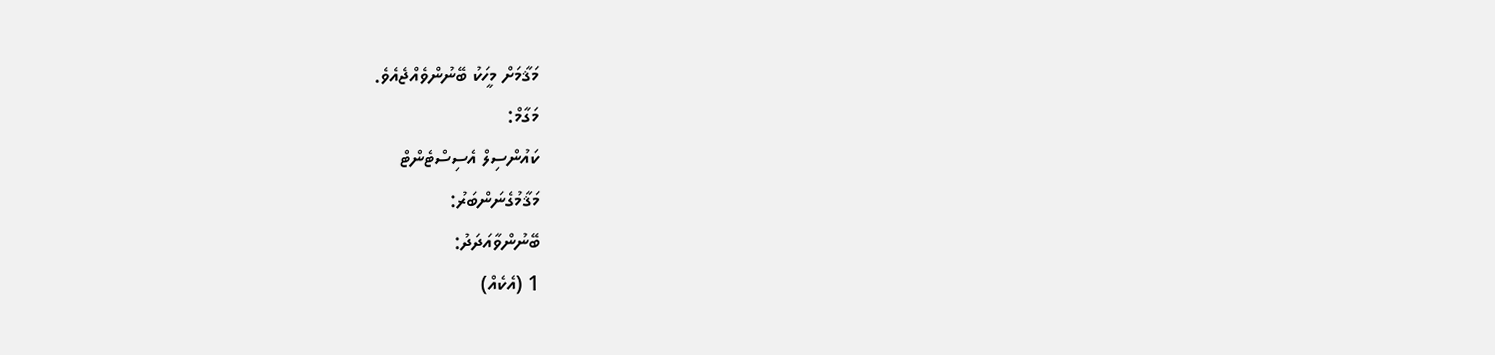މަޤާމަށް މީހަކު ބޭނުންވެއްޖެއެވެ.
މަގާމް:
ކައުންސިލް އެސިސްޓެންޓް
މަޤާމުގެނަންބަރު:
ބޭނުންވާއަދަދު:
1 (އެކެއް)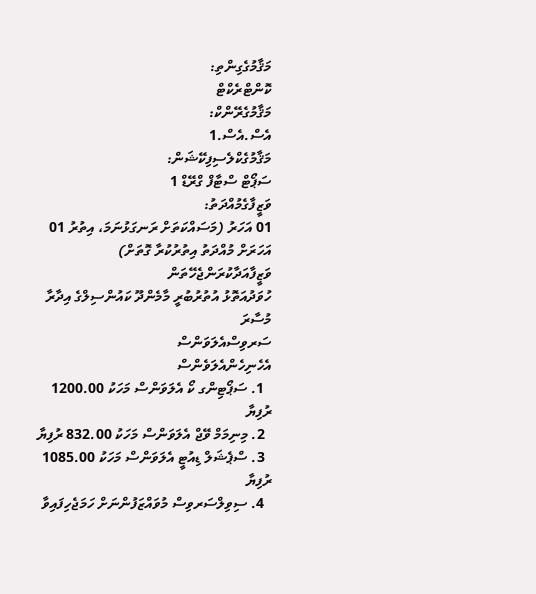މަޤާމުގެގިންތި:
ކޮންޓްރެކްޓް
މަޤާމުގެރޭންކް:
އެސް.އެސް.1
މަޤާމުގެކްލެސިފިކޭޝަން:
ސަޕޯޓް ސްޓާފް ގްރޭޑް 1
ވަޒީފާގެމުއްދަތު:
01 އަހަރު (މަސައްކަތަށް ރަނގަޅުނަމަ، އިތުރު 01 އަހަރަށް މުއްދަތު އިތުރުކުރާ ގޮތަށް)
ވަޒީފާއަދާކުރަންޖެހޭތަން
ހުވަދުއަތޮޅު އުތުރުބުރީ މާމެންދޫ ކައުންސިލްގެ އިދާރާ
މުސާރަ
ސަރވިސްއެލަވަންސް
އެހެނިހެންއެލަވެންސް
  1. ސަޕޯޓިންގ ކޯ އެލަވަންސް މަހަކު 1200.00 ރުފިޔާ
  2. މިނިމަމް ވޭޖް އެލަވަންސް މަހަކު 832.00 ރުފިޔާ
  3. ސްޕެޝަލް ޑިއުޓީ އެލަވަންސް މަހަކު 1085.00 ރުފިޔާ
  4. ސިވިލްސަރވިސް މުވައްޒަފުންނަށް ހަމަޖެހިފައިވާ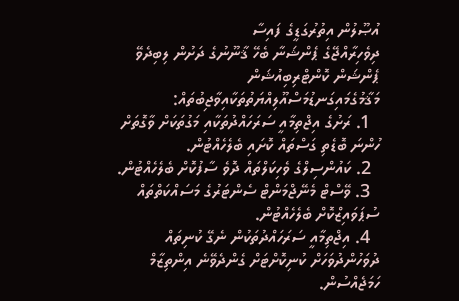އުޞޫލުން އިތުރުގަޑީގެ ފައިސާ
ދިވެހިރާއްޖޭގެ ޕެންޝަނާ ބެހޭ ޤާނޫނުގެ ދަށުން ލިބިދެވޭ ޕެންޝަން ކޮންޓްރިބިއުޝަން
މަޤާމުގެމައިގަނޑުމަސްއޫލިއްޔަތުތަކާއިވާޖިބުތައް:
  1. ރަށުގެ އިޖްތިމާއީ ސަރަހައްދުތަކާއި މަގުތަކަށް ވާގޮތަށް ހުންނަ ބޮޑެތި ގަސްތައް ކޮށައި ބެލެހެއްޓުން.
  2. ކައުންސިލްގެ ވެހިކަލްތައް ދޮވެ ސާފުކޮށް ބެލެހެއްޓުން.
  3. ވޭސްޓް މެނޭޖްމަންޓް ސެންޓަރުގެ މަސައްކަތްތައް ސުޕަވައިޒްކޮށް ބެލެހެއްޓުން.
  4. އިޖްތިމާއީ ސަރަހައްދުތަކުން ނެގޭ ކުނިތައް ދުވަހުންދުވަހަށް ކުނިކޮށްޓަށް ގެންދެވޭނެ އިންތިޒާމް ހަމަޖެއްސުން.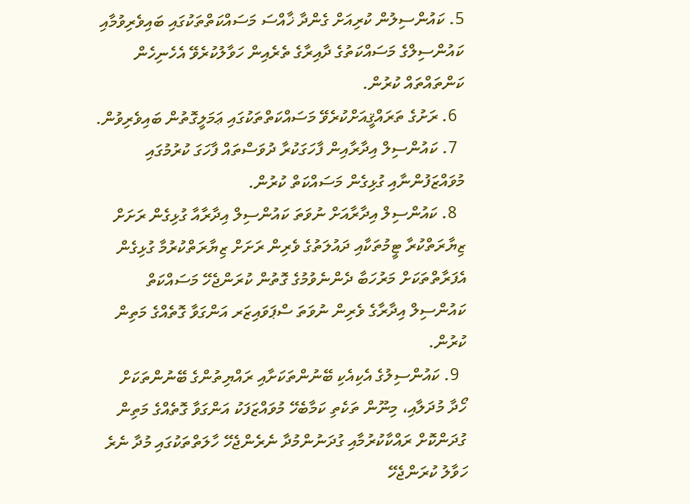5. ކައުންސިލުން ކުރިއަށް ގެންދާ ޚާއްސަ މަސައްކަތްތަކުގައި ބައިވެރިވުމާއި ކައުންސިލްގެ މަސައްކަތުގެ ދާއިރާގެ ތެރެއިން ހަވާލުކުރެވޭ އެހެނިހެން ކަންތައްތައް ކުރުން.
  6. ރަށުގެ ތަރައްޤީއަށްކުރެވޭ މަސައްކަތްތަކުގައި ޢަމަލީގޮތުން ބައިވެރިވުން.
  7. ކައުންސިލް އިދާރާއިން ފާހަގަކުރާ ދުވަސްތައް ފާހަގަ ކުރުމުގައި މުވައްޒަފުންނާއި ގުޅިގެން މަސައްކަތް ކުރުން.
  8. ކައުންސިލް އިދާރާއަށް ނުވަތަ ކައުންސިލް އިދާރާއާ ގުޅިގެން ރަށަށް ޒިޔާރަތްކުރާ ޓީމުތަކާއި ދައުލަތުގެ ވެރިން ރަށަށް ޒިޔާރަތްކުރުމާ ގުޅިގެން އެފަރާތްތަކަށް މަރުހަބާ ދެންނެވުމުގެ ގޮތުން ކުރަންޖެހޭ މަސައްކަތް ކައުންސިލް އިދާރާގެ ވެރިން ނުވަތަ ސްޕަވައިޒަރ އަންގަވާ ގޮތެއްގެ މަތިން ކުރުން.
  9. ކައުންސިލުގެ އެކިއެކި ބޭނުންތަކަށާއި ރައްޔިތުންގެ ބޭނުންތަކަށް ހޯދާ މުދަލާއި، މިނޫން ތަކެތި ކަމާބެހޭ މުވައްޒަފަކު އަންގަވާ ގޮތެއްގެ މަތިން ގުދަންކޮށް ރައްކާކުރުމާއި ގުދަނުންމުދާ ނެރެންޖެހޭ ހާލަތްތަކުގައި މުދާ ނެރެ ހަވާލު ކުރަންޖެހޭ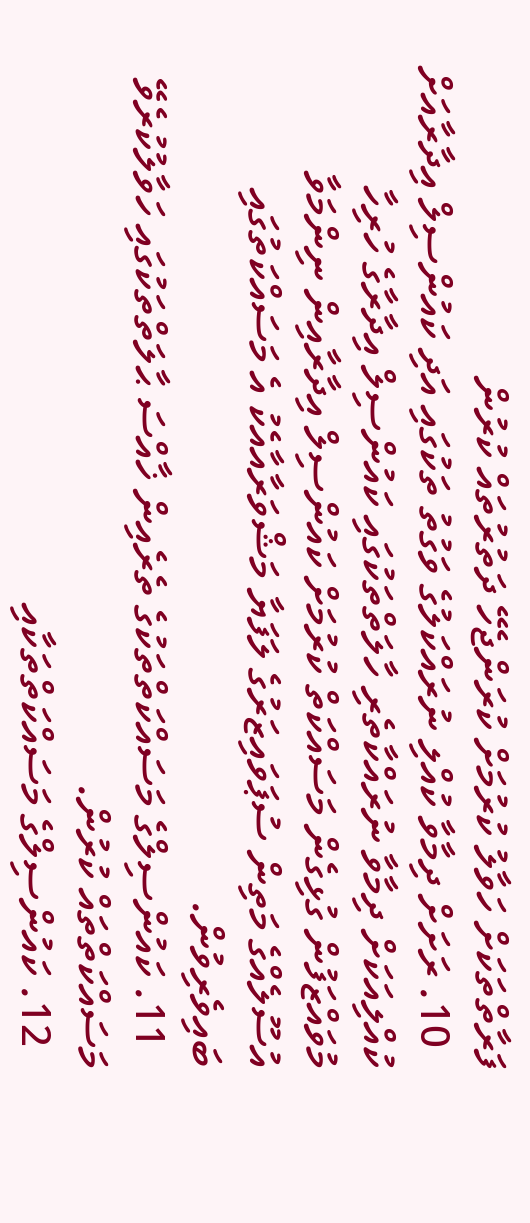ފަރާތްތަކަށް ހަވާލު ކުރުމަށް ކުރަންޖެހޭ ދަތުރުތައް ކުރުން
  10. ރަށަށް ދިމާވާ ކުއްލި ނުރައްކަލުގެ ވަގުތު ތަކުގައި އަދި ކައުންސިލް އިދާރާއަށް ކުއްލިއަކަށް ދިމާވާ ނުރައްކާތެރި ހާލަތްތަކުގައި ކައުންސިލް އިދާރާގެ ހުރިހާ މުވައްޒަފުން ގުޅިގެން މަސައްކަތް ކުރުމަށް ކައުންސިލް އިދާރާއިން ނިންމަވާ އުސޫލެއްގެ މަތިން ސުޕަވައިޒަރުގެ ލަފަޔާ މަޝްވަރާއާއެކު އެ މަސައްކަތުގައި ބައިވެރިވުން.
  11. ކައުންސިލްގެ މަސައްކަތްތަކުގެ ތެރެއިން ޚާއްސަ ޙާލަތްތަކުގައި ހަވާލުކުރެވޭ މަސައްކަތްތައް ކުރުން.
  12. ކައުންސިލްގެ މަސައްކަތްތަކާއި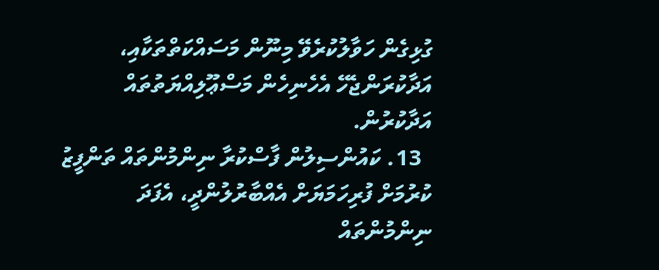ގުޅިގެން ހަވާލުކުރެވޭ މިނޫން މަސައްކަތްތަކާއި، އަދާކުރަންޖެހޭ އެހެނިހެން މަސްޢޫލިއްޔަތުތައް އަދާކުރުން.
  13. ކައުންސިލުން ފާސްކުރާ ނިންމުންތައް ތަންފީޒު ކުރުމަށް ފުރިހަމަޔަށް އެއްބާރުލުންދީ، އެފަދަ ނިންމުންތައް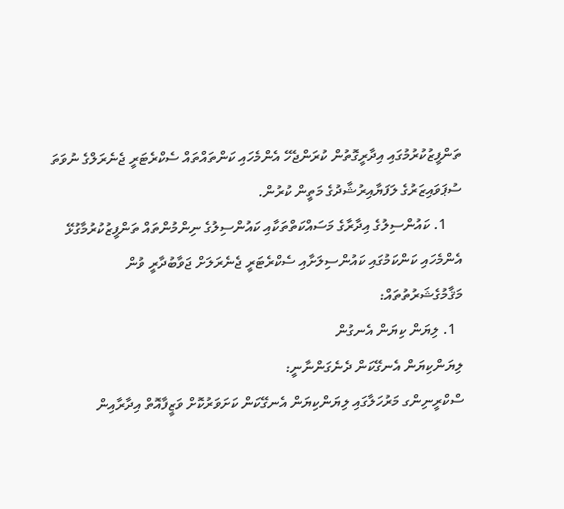ތަންފީޒުކުރުމުގައި އިދާރީގޮތުން ކުރަންޖެހޭ އެންމެހައި ކަންތައްތައް ސެކްރެޓަރީ ޖެނެރަލްގެ ނުވަތަ ސުޕަވައިޒަރުގެ ލަފަޔާއިރުޝާދުގެ މަތީން ކުރުން.
    1. ކައުންސިލުގެ އިދާރާގެ މަސައްކަތްތަކާއި ކައުންސިލުގެ ނިންމުންތައް ތަންފީޒުކުރުމާގުޅޭ އެންމެހައި ކަންކަމުގައި ކައުންސިލަށާއި ސެކްރެޓަރީ ޖެނެރަލަށް ޖަވާބުދާރީ ވުން
މަޤާމުގެޝަރުތުތައް:
  1. ލިޔަން ކިޔަން އެނގުން
ލިޔަންކިޔަން އެނގޭކަން ދެނެގަންނާނީ:
ސްކްރީނިންގ މަރުހަލާގައި ލިޔަންކިޔަން އެނގޭކަން ކަށަވަރުކޮށް ވަޒީފާއޮތް އިދާރާއިން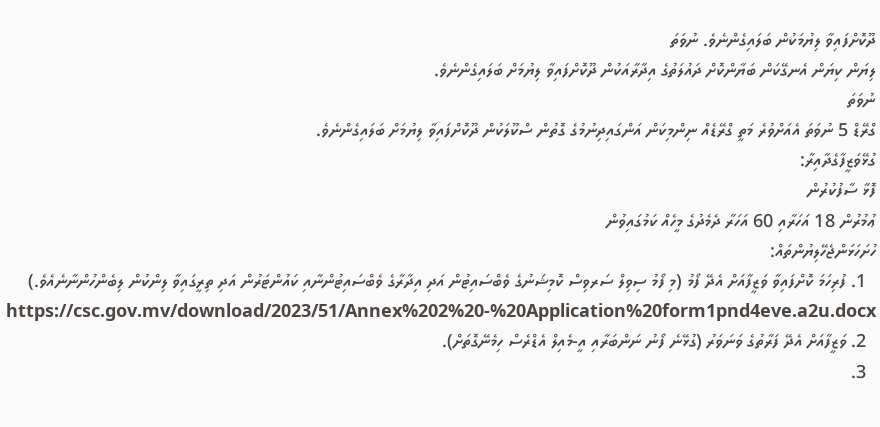ދޫކޮށްފައިވާ ލިޔުމަކުން ބަލައިގެންނެވެ. ނުވަތަ
ލިޔަން ކިޔަން އެނގޭކަން ބަޔާންކޮށް ދައުލަތުގެ އިދާރާއަކުން ދޫކޮށްފައިވާ ލިޔުމަށް ބަލައިގެންނެވެ.
ނުވަތަ
ގްރޭޑް 5 ނުވަތަ އެއަށްވުރެ މަތީ ގްރޭޑެއް ނިންމިކަން އަންގައިދިނުމުގެ ގޮތުން ސްކޫލަކުން ދޫކޮށްފައިވާ ލިޔުމަށް ބަލައިގެންނެވެ.
ގުޅޭވަޒީފާގެދާއިރާ:
ފޮޅާ ސާފުކުރުން
ޢުމުރުން 18 އަހަރާއި 60 އަހަރާ ދެމެދުގެ މީހެއް ކަމުގައިވުން
ހުށަހަޅަންޖެހޭލިޔުންތައް:
  1. ފުރިހަމަ ކޮށްފައިވާ ވަޒީފާއަށް އެދޭ ފޯމު (މި ފޯމު ސިވިލް ސަރވިސް ކޮމިޝަނުގެ ވެބްސައިޓުން އަދި އިދާރާގެ ވެބްސައިޓުންނާއި ކައުންޓަރުން އަދި ތިރީގައިވާ ލިންކުން ލިބެންހުންނާނެއެވެ.) https://csc.gov.mv/download/2023/51/Annex%202%20-%20Application%20form1pnd4eve.a2u.docx
  2. ވަޒީފާއަށް އެދޭ ފަރާތުގެ ވަނަވަރު (ގުޅޭނެ ފޯނު ނަންބަރާއި އީ-މެއިލް އެޑްރެސް ހިމެނޭގޮތަށް).
  3.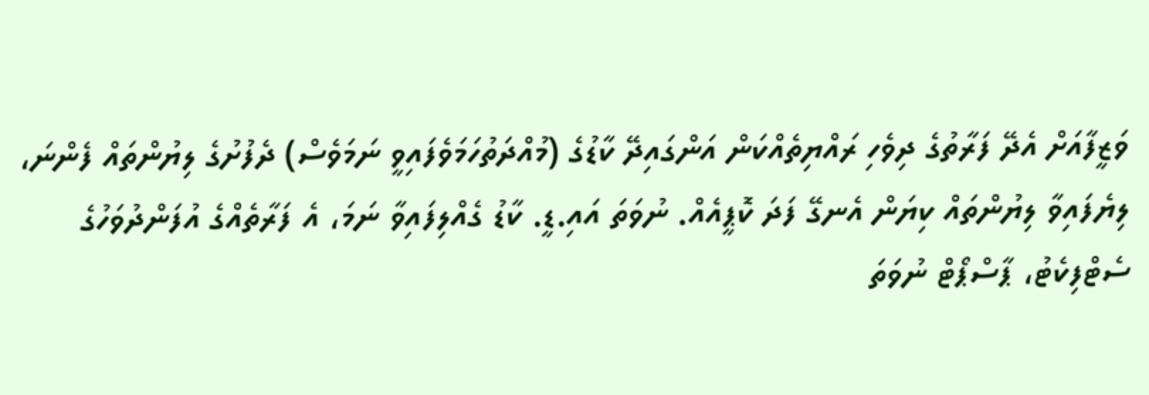ވަޒީފާއަށް އެދޭ ފަރާތުގެ ދިވެހި ރައްޔިތެއްކަން އަންގައިދޭ ކާޑުގެ (މުއްދަތުހަމަވެފައިވީ ނަމަވެސް) ދެފުށުގެ ލިޔުންތައް ފެންނަ، ލިޔެފައިވާ ލިޔުންތައް ކިޔަން އެނގޭ ފަދަ ކޮޕީއެއް. ނުވަތަ އައި.ޑީ. ކާޑު ގެއްލިފައިވާ ނަމަ، އެ ފަރާތެއްގެ އުފަންދުވަހުގެ ސެޓްފިކެޓު، ޕާސްޕޯޓް ނުވަތަ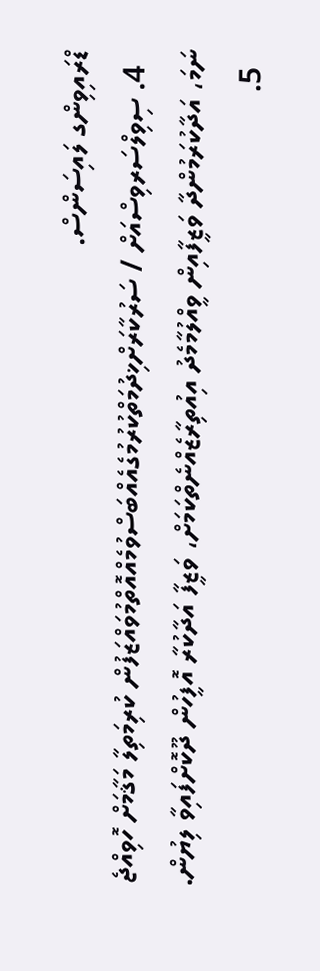ޑްރައިވިންގ ލައިސަންސް.
  4. ސިވިލްސަރވިސްއަށް / ސަރުކާރަށްޚިދުމަތްކުރުމުގެއެއްބަސްވުމެއްއޮތްމުވައްޒަފުން ކުރިމަތިލާ މަޤާމަށް ހޮވިއްޖެ ނަމަ، އަދާކުރަމުންދާ ވަޒީފާއިން ވީއްލުމާމެދު އިއުތިރާޒެއްނެތްކަމަށް، ވަޒީފާ އަދާކުރާ އޮފީހުން ދޫކޮށްފައިވާ ލިޔުން.
  5.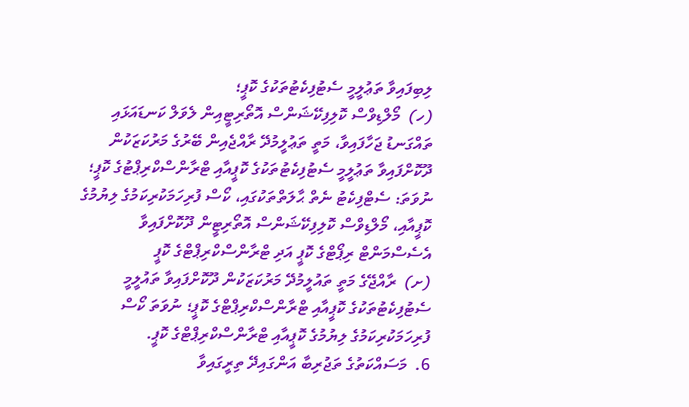ލިބިފައިވާ ތަޢުލީމީ ސެޓުފިކެޓުތަކުގެ ކޮޕީ؛
(ހ)  މޯލްޑިވްސް ކޮލިފިކޭޝަންސް އޮތޯރިޓީއިން ލެވަލް ކަނޑައަޅައި ތައްގަނޑު ޖަހާފައިވާ، މަތީ ތަޢުލީމުދޭ ރާއްޖެއިން ބޭރުގެ މަރުކަޒަކުން ދޫކޮށްފައިވާ ތަޢުލީމީ ސެޓުފިކެޓުތަކުގެ ކޮޕީއާއި ޓްރާންސްކްރިޕްޓުގެ ކޮޕީ؛ ނުވަތަ: ސެޓްފިކެޓު ނެތް ޙާލަތްތަކުގައި، ކޯސް ފުރިހަމަކުރިކަމުގެ ލިޔުމުގެ ކޮޕީއާއި، މޯލްޑިވްސް ކޮލިފިކޭޝަންސް އޮތޯރިޓީން ދޫކޮށްފައިވާ އެސެސްމަންޓް ރިޕޯޓްގެ ކޮޕީ އަދި ޓްރާންސްކްރިޕްޓްގެ ކޮޕީ
(ށ)  ރާއްޖޭގެ މަތީ ތައުލީމުދޭ މަރުކަޒަކުން ދޫކޮށްފައިވާ ތައުލީމީ ސެޓުފިކެޓުތަކުގެ ކޮޕީއާއި ޓްރާންސްކްރިޕްޓްގެ ކޮޕީ؛ ނުވަތަ ކޯސް ފުރިހަމަކުރިކަމުގެ ލިޔުމުގެ ކޮޕީއާއި ޓްރާންސްކްރިޕްޓްގެ ކޮޕީ.
6.  މަސައްކަތުގެ ތަޖުރިބާ އަންގައިދޭ ތިރީގައިވާ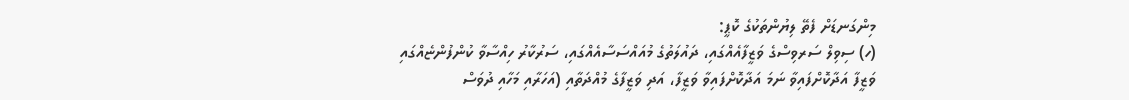މިންގަނޑަށް ފެތޭ ލިޔުންތަކުގެ ކޮޕީ:
(ހ) ސިވިލް ސަރވިސްގެ ވަޒީފާއެއްގައި، ދައުލަތުގެ މުއައްސަސާއެއްގައި، ސަރުކާރު ހިއްސާވާ ކުންފުންޏެއްގައި ވަޒީފާ އަދާކޮށްފައިވާ ނަމަ އަދާކޮށްފައިވާ ވަޒީފާ، އަދި ވަޒީފާގެ މުއްދަތާއި (އަހަރާއި މަހާއި ދުވަސް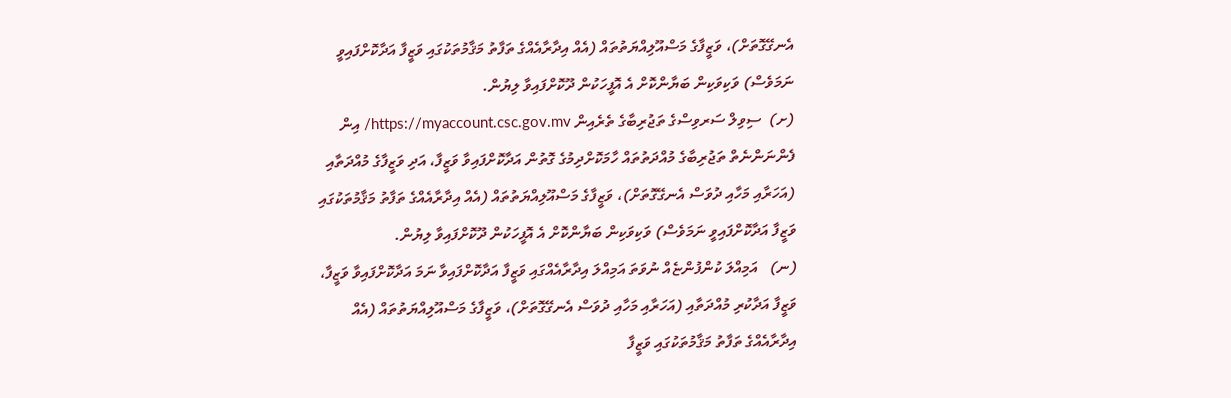އެނގޭގޮތަށް)، ވަޒީފާގެ މަސްއޫލިއްޔަތުތައް (އެއް އިދާރާއެއްގެ ތަފާތު މަޤާމުތަކުގައި ވަޒީފާ އަދާކޮށްފައިވީ ނަމަވެސް) ވަކިވަކިން ބަޔާންކޮށް އެ އޮފީހަކުން ދޫކޮށްފައިވާ ލިޔުން.
(ށ)  ސިވިލް ސަރވިސްގެ ތަޖުރިބާގެ ތެރެއިން https://myaccount.csc.gov.mv/ އިން ފެންނަންނެތް ތަޖުރިބާގެ މުއްދަތުތައް ހާމަކޮށްދިމުގެ ގޮތުން އަދާކޮށްފައިވާ ވަޒީފާ، އަދި ވަޒީފާގެ މުއްދަތާއި (އަހަރާއި މަހާއި ދުވަސް އެނގޭގޮތަށް)، ވަޒީފާގެ މަސްއޫލިއްޔަތުތައް (އެއް އިދާރާއެއްގެ ތަފާތު މަޤާމުތަކުގައި ވަޒީފާ އަދާކޮށްފައިވީ ނަމަވެސް) ވަކިވަކިން ބަޔާންކޮށް އެ އޮފީހަކުން ދޫކޮށްފައިވާ ލިޔުން.
(ނ)   އަމިއްލަ ކުންފުންޏެއް ނުވަތަ އަމިއްލަ އިދާރާއެއްގައި ވަޒީފާ އަދާކޮށްފައިވާ ނަމަ އަދާކޮށްފައިވާ ވަޒީފާ، ވަޒީފާ އަދާކުރި މުއްދަތާއި (އަހަރާއި މަހާއި ދުވަސް އެނގޭގޮތަށް)، ވަޒީފާގެ މަސްއޫލިއްޔަތުތައް (އެއް އިދާރާއެއްގެ ތަފާތު މަޤާމުތަކުގައި ވަޒީފާ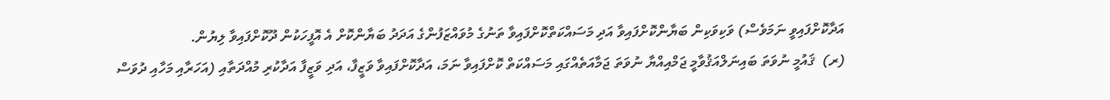އަދާކޮށްފައިވީ ނަމަވެސް) ވަކިވަކިން ބަޔާންކޮށްފައިވާ އަދި މަސައްކަތްކޮށްފައިވާ ތަނުގެ މުވައްޒަފުންގެ އަދަދު ބަޔާންކޮށް އެ އޮފީހަކުން ދޫކޮށްފައިވާ ލިޔުން.
(ރ)  ޤައުމީ ނުވަތަ ބައިނަލްއަޤުވާމީ ޖަމްއިއްޔާ ނުވަތަ ޖަމާއަތެއްގައި މަސައްކަތް ކޮށްފައިވާ ނަމަ، އަދާކޮށްފައިވާ ވަޒީފާ، އަދި ވަޒީފާ އަދާކުރި މުއްދަތާއި (އަހަރާއި މަހާއި ދުވަސް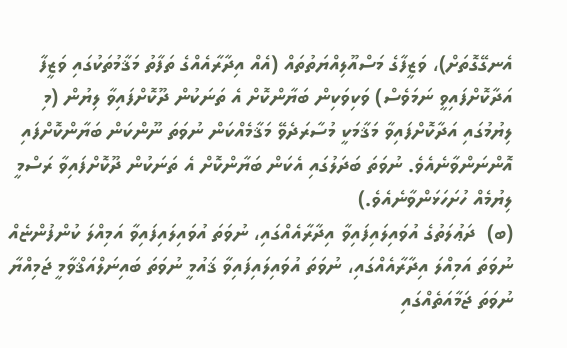އެނގޭގޮތަށް)، ވަޒީފާގެ މަސްއޫލިއްޔަތުތައް (އެއް އިދާރާއެއްގެ ތަފާތު މަޤާމުތަކުގައި ވަޒީފާ އަދާކޮށްފައިވީ ނަމަވެސް) ވަކިވަކިން ބަޔާންކޮށް އެ ތަނަކުން ދޫކޮށްފައިވާ ލިޔުން (މި ލިޔުމުގައި އަދާކޮށްފައިވާ މަޤާމަކީ މުސާރަދެވޭ މަޤާމެއްކަން ނުވަތަ ނޫންކަން ބަޔާންކޮށްފައި އޮންނަންވާނެއެވެ. ނުވަތަ ބަދަލުގައި އެކަން ބަޔާންކޮށް އެ ތަނަކުން ދޫކޮށްފައިވާ ރަސްމީ ލިޔުމެއް ހުށަހަޅަންވާނެއެވެ.)
(ބ)  ދަޢުލަތުގެ އުވައިލައިފައިވާ އިދާރާއެއްގައި، ނުވަތަ އުވައިލައިފައިވާ އަމިއްލަ ކުންފުންޏެއް ނުވަތަ އަމިއްލަ އިދާރާއެއްގައި، ނުވަތަ އުވައިލައިފައިވާ ޤައުމީ ނުވަތަ ބައިނަލްއަޤްވާމީ ޖަމިއްޔާ ނުވަތަ ޖަމާއަތެއްގައި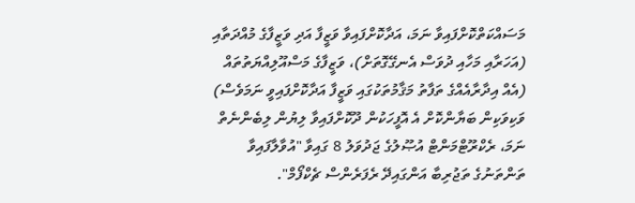މަސައްކަތްކޮށްފައިވާ ނަމަ، އަދާކޮށްފައިވާ ވަޒީފާ އަދި ވަޒީފާގެ މުއްދަތާއި (އަހަރާއި މަހާއި ދުވަސް އެނގޭގޮތަށް)، ވަޒީފާގެ މަސްއޫލިއްޔަތުތައް (އެއް އިދާރާއެއްގެ ތަފާތު މަޤާމުތަކުގައި ވަޒީފާ އަދާކޮށްފައިވީ ނަމަވެސް) ވަކިވަކިން ބަޔާންކޮށް އެ އޮފީހަކުން ދޫކޮށްފައިވާ ލިޔުން ލިބެންނެތް ނަމަ، ރެކްރޫޓްމަންޓް އުޞޫލުގެ ޖަދުވަލު 8 ގައިވާ "އުވާލާފައިވާ ތަންތަނުގެ ތަޖުރިބާ އަންގައިދޭ ރެފަރެންސް ޗެކްފޯމް".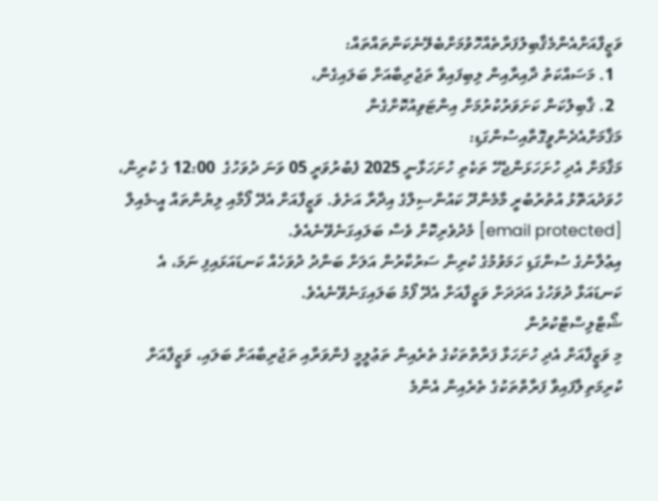ވަޒީފާއަށްއެންމެޤާބިލުފަރާތެއްހޮވުމަށްބެލޭނެކަންތައްތައް:
  1. މަސައްކަތު ދާއިރާއިން ލިބިފައިވާ ތަޖުރިބާއަށް ބަލައިގެން،
  2. ޤާބިލުކަން ކަށަވަރުކުރުމަށް އިންޓަވިއުކޮށްގެން
މަޤާމަށްއެދެންވީގޮތާއިސުންގަޑި:
މަޤާމަށް އެދި ހުށަހަޅަންޖެހޭ ތަކެތި ހުށަހަޅާނީ 2025 ފެބުރުވަރީ 05 ވަނަ ދުވަހުގެ  12:00 ގެ ކުރިން، ހުވަދުއަތޮޅު އުތުރުބުރީ މާމެންދޫ ކައުންސިލްގެ އިދާރާ އަށެވެ. ވަޒީފާއަށް އެދޭ ފޯމާއި ލިޔުންތައް އީ-މެއިލް [email protected] މެދުވެރިކޮށް ވެސް ބަލައިގަނެވޭނެއެވެ.
އިޢުލާނުގެ ސުންގަޑި ހަމަވުމުގެ ކުރިން ސަރުކާރުން އަލަށް ބަންދު ދުވަހެއް ކަނޑައަޅައިފި ނަމަ، އެ ކަނޑައަޅާ ދުވަހުގެ އަދަދަށް ވަޒީފާއަށް އެދޭ ފޯމު ބަލައިގަނެވޭނެއެވެ.
ޝޯޓްލިސްޓްކުރުން
މި ވަޒީފާއަށް އެދި ހުށަހަޅާ ފަރާތްތަކުގެ ތެރެއިން ތަޢުލީމީ ފެންވަރާއި ތަޖުރިބާއަށް ބަލައި، ވަޒީފާއަށް ކުރިމަތިލާފައިވާ ފަރާތްތަކުގެ ތެރެއިން އެންމެ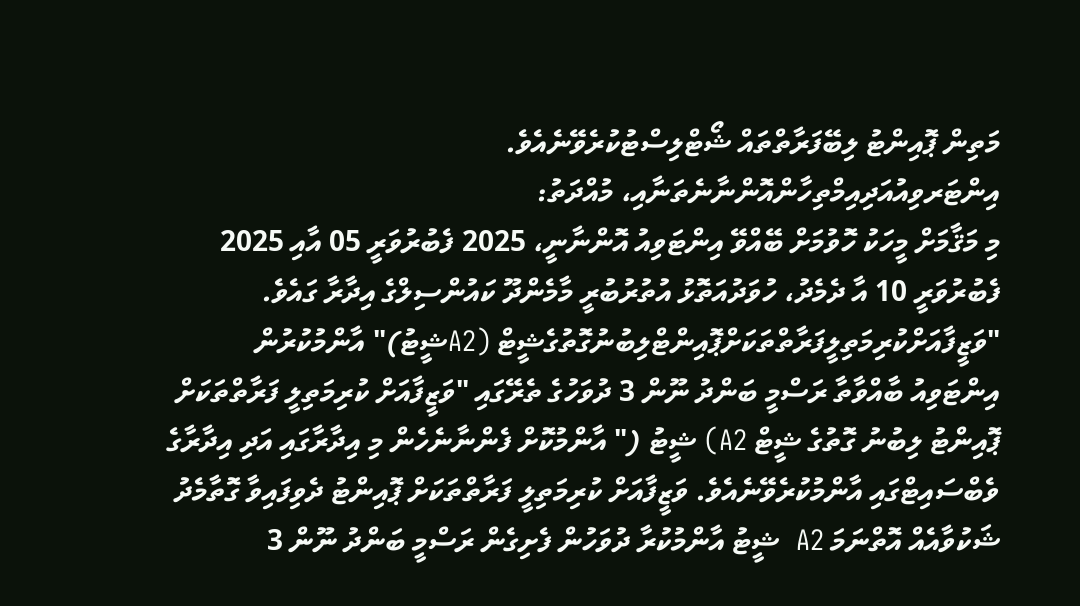މަތިން ޕޮއިންޓު ލިބޭފަރާތްތައް ޝޯޓްލިސްޓުކުރެވޭނެއެވެ.
އިންޓަރވިއުއަދިއިމްތިހާންއޮންނާނެތަނާއި، މުއްދަތު:
މި މަޤާމަށް މީހަކު ހޮވުމަށް ބޭއްވޭ އިންޓަވިއު އޮންނާނީ، 2025 ފެބުރުވަރީ 05 އާއި 2025 ފެބުރުވަރީ 10 އާ ދެމެދު، ހުވަދުއަތޮޅު އުތުރުބުރީ މާމެންދޫ ކައުންސިލްގެ އިދާރާ ގައެވެ.
"ވަޒީފާއަށްކުރިމަތިލީފަރާތްތަކަށްޕޮއިންޓްލިބުނުގޮތުގެޝީޓް (A2ޝީޓު)" އާންމުކުރުން
އިންޓަވިއު ބާއްވާތާ ރަސްމީ ބަންދު ނޫން 3 ދުވަހުގެ ތެރޭގައި "ވަޒީފާއަށް ކުރިމަތިލީ ފަރާތްތަކަށް ޕޮއިންޓު ލިބުނު ގޮތުގެ ޝީޓް A2) ޝީޓު (" އާންމުކޮށް ފެންނާނެހެން މި އިދާރާގައި އަދި އިދާރާގެ ވެބްސައިޓްގައި އާންމުކުރެވޭނެއެވެ. ވަޒީފާއަށް ކުރިމަތިލީ ފަރާތްތަކަށް ޕޮއިންޓު ދެވިފައިވާ ގޮތާމެދު ޝަކުވާއެއް އޮތްނަމަ A2  ޝީޓު އާންމުކުރާ ދުވަހުން ފެށިގެން ރަސްމީ ބަންދު ނޫން 3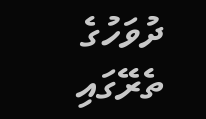ދުވަހުގެ ތެރޭގައި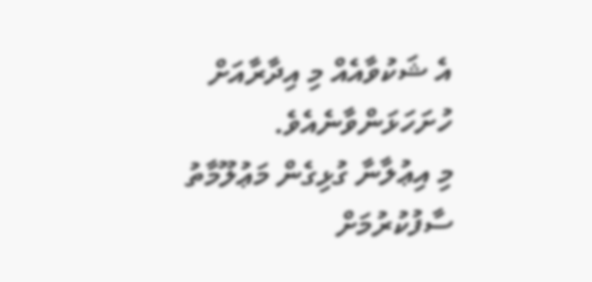އެ ޝަކުވާއެއް މި އިދާރާއަށް ހުށަހަޅަންވާނެއެވެ.
މި އިޢުލާނާ ގުޅިގެން މަޢުލޫމާތު ސާފުކުރުމަށް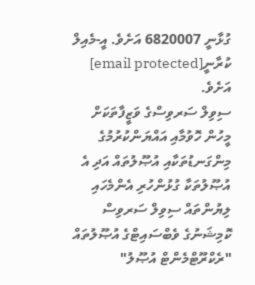ގުޅާނީ 6820007 އަށެވެ. އީ-މެއިލް ކުރާނީ[email protected]  އަށެވެ.
ސިވިލް ސަރވިސްގެ ވަޒީފާތަކަށް މީހުން ހޮވުމާއި އައްޔަންކުރުމުގެ މިންގަނޑުތަކާއި އުޞޫލުތައް އަދި އެ އުޞޫލުތަކާ ގުޅުންހުރި އެންމެހައި ލިޔުންތައް ސިވިލް ސަރވިސް ކޮމިޝަނުގެ ވެބްސައިޓްގެ އުޞޫލުތައް "ރެކްރޫޓްމެންޓް އުޞޫލު"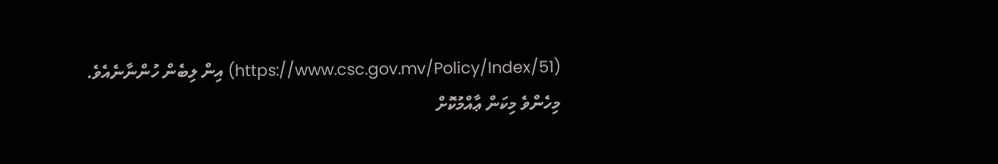(https://www.csc.gov.mv/Policy/Index/51) އިން ލިބެން ހުންނާނެއެވެ.
މިހެންވެ މިކަން ޢާއްމުކޮށް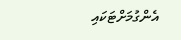އެންގުމަށްޓަކައި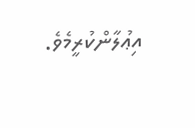އިޢުލާންކުރީމެވެ.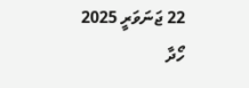22 ޖަނަވަރީ 2025
ހޯދާ